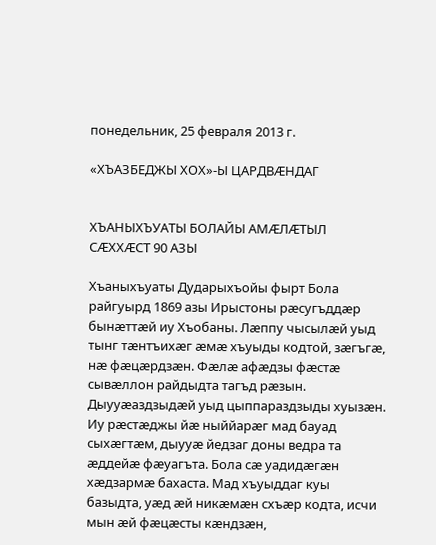понедельник, 25 февраля 2013 г.

«ХЪАЗБЕДЖЫ ХОХ»-Ы ЦАРДВÆНДАГ


ХЪАНЫХЪУАТЫ БОЛАЙЫ АМÆЛÆТЫЛ СÆХХÆСТ 90 АЗЫ

Хъаныхъуаты Дударыхъойы фырт Бола райгуырд 1869 азы Ирыстоны рæсугъддæр бынæттæй иу Хъобаны. Лæппу чысылæй уыд тынг тæнтъихæг æмæ хъуыды кодтой, зæгъгæ, нæ фæцæрдзæн. Фæлæ афæдзы фæстæ сывæллон райдыдта тагъд рæзын. Дыууæаздзыдæй уыд цыппараздзыды хуызæн. Иу рæстæджы йæ ныййарæг мад бауад сыхæгтæм, дыууæ йедзаг доны ведра та æддейæ фæуагъта. Бола сæ уадидæгæн хæдзармæ бахаста. Мад хъуыддаг куы базыдта, уæд æй никæмæн схъæр кодта, исчи мын æй фæцæсты кæндзæн,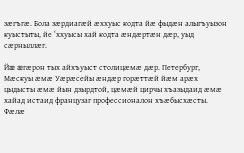зæгъгæ. Бола зæрдиагæй æххуыс кодта йæ фыдæн алыгъуызон куыстыты, йе ‘ххуысы хай кодта æндæртæн дæр, уыд сæрныллæг.

Йæ æгæрон тых айхъуыст столицæмæ дæр. Петербург, Мæскуы æмæ Уæрæсейы æндæр горæттæй йæм арæх цыдысты æмæ йын дзырдтой, цæмæй цирчы хъазыдаид æмæ хайад истаид французаг профессионалон хъæбысхæсты. Фæлæ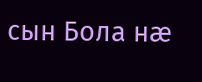сын Бола нæ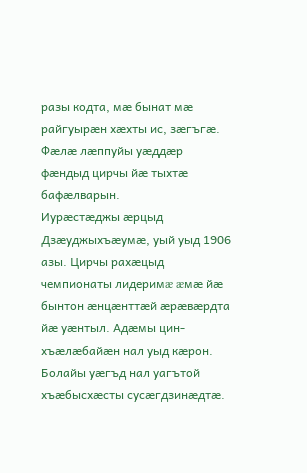разы кодта, мæ бынат мæ райгуырæн хæхты ис, зæгъгæ. Фæлæ лæппуйы уæддæр фæндыд цирчы йæ тыхтæ бафæлварын.
Иурæстæджы æрцыд Дзæуджыхъæумæ, уый уыд 1906 азы. Цирчы рахæцыд чемпионаты лидеримæ æмæ йæ бынтон æнцæнттæй æрæвæрдта йæ уæнтыл. Адæмы цин-хъæлæбайæн нал уыд кæрон. Болайы уæгъд нал уагътой хъæбысхæсты сусæгдзинæдтæ.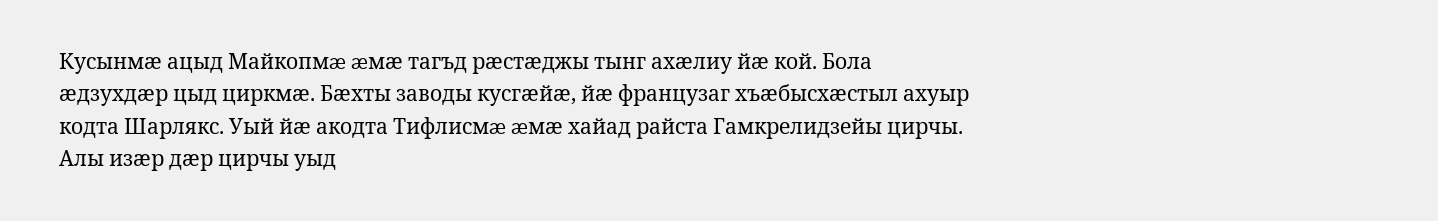Кусынмæ ацыд Майкопмæ æмæ тагъд рæстæджы тынг ахæлиу йæ кой. Бола æдзухдæр цыд циркмæ. Бæхты заводы кусгæйæ, йæ французаг хъæбысхæстыл ахуыр кодта Шарлякс. Уый йæ акодта Тифлисмæ æмæ хайад райста Гамкрелидзейы цирчы. Алы изæр дæр цирчы уыд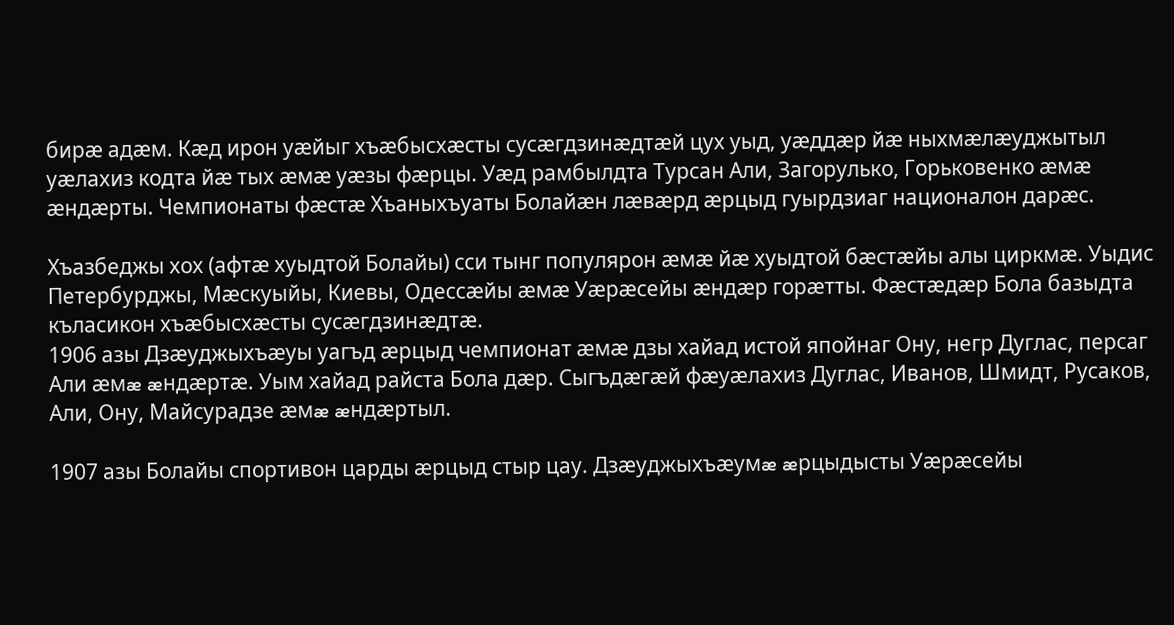бирæ адæм. Кæд ирон уæйыг хъæбысхæсты сусæгдзинæдтæй цух уыд, уæддæр йæ ныхмæлæуджытыл уæлахиз кодта йæ тых æмæ уæзы фæрцы. Уæд рамбылдта Турсан Али, Загорулько, Горьковенко æмæ æндæрты. Чемпионаты фæстæ Хъаныхъуаты Болайæн лæвæрд æрцыд гуырдзиаг националон дарæс.

Хъазбеджы хох (афтæ хуыдтой Болайы) сси тынг популярон æмæ йæ хуыдтой бæстæйы алы циркмæ. Уыдис Петербурджы, Мæскуыйы, Киевы, Одессæйы æмæ Уæрæсейы æндæр горæтты. Фæстæдæр Бола базыдта къласикон хъæбысхæсты сусæгдзинæдтæ.
1906 азы Дзæуджыхъæуы уагъд æрцыд чемпионат æмæ дзы хайад истой япойнаг Ону, негр Дуглас, персаг Али æмæ æндæртæ. Уым хайад райста Бола дæр. Сыгъдæгæй фæуæлахиз Дуглас, Иванов, Шмидт, Русаков, Али, Ону, Майсурадзе æмæ æндæртыл.

1907 азы Болайы спортивон царды æрцыд стыр цау. Дзæуджыхъæумæ æрцыдысты Уæрæсейы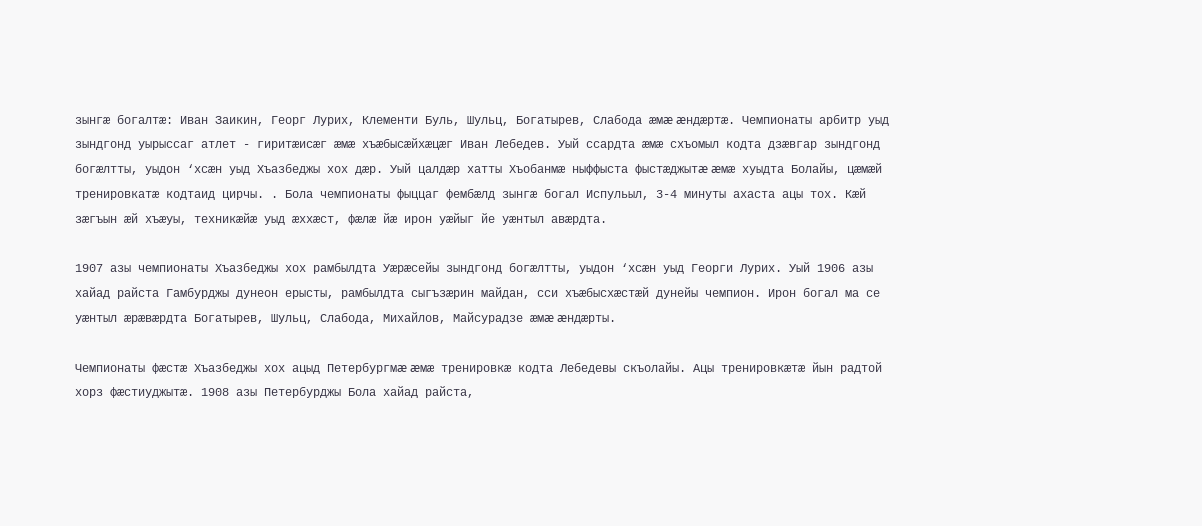зынгæ богалтæ: Иван Заикин, Георг Лурих, Клементи Буль, Шульц, Богатырев, Слабода æмæ æндæртæ. Чемпионаты арбитр уыд зындгонд уырыссаг атлет - гиритæисæг æмæ хъæбысæйхæцæг Иван Лебедев. Уый ссардта æмæ схъомыл кодта дзæвгар зындгонд богæлтты, уыдон ‘хсæн уыд Хъазбеджы хох дæр. Уый цалдæр хатты Хъобанмæ ныффыста фыстæджытæ æмæ хуыдта Болайы, цæмæй тренировкатæ кодтаид цирчы. . Бола чемпионаты фыццаг фембæлд зынгæ богал Испульыл, 3-4 минуты ахаста ацы тох. Кæй зæгъын æй хъæуы, техникæйæ уыд æххæст, фæлæ йæ ирон уæйыг йе уæнтыл авæрдта.

1907 азы чемпионаты Хъазбеджы хох рамбылдта Уæрæсейы зындгонд богæлтты, уыдон ‘хсæн уыд Георги Лурих. Уый 1906 азы хайад райста Гамбурджы дунеон ерысты, рамбылдта сыгъзæрин майдан, сси хъæбысхæстæй дунейы чемпион. Ирон богал ма се уæнтыл æрæвæрдта Богатырев, Шульц, Слабода, Михайлов, Майсурадзе æмæ æндæрты.

Чемпионаты фæстæ Хъазбеджы хох ацыд Петербургмæ æмæ тренировкæ кодта Лебедевы скъолайы. Ацы тренировкæтæ йын радтой хорз фæстиуджытæ. 1908 азы Петербурджы Бола хайад райста,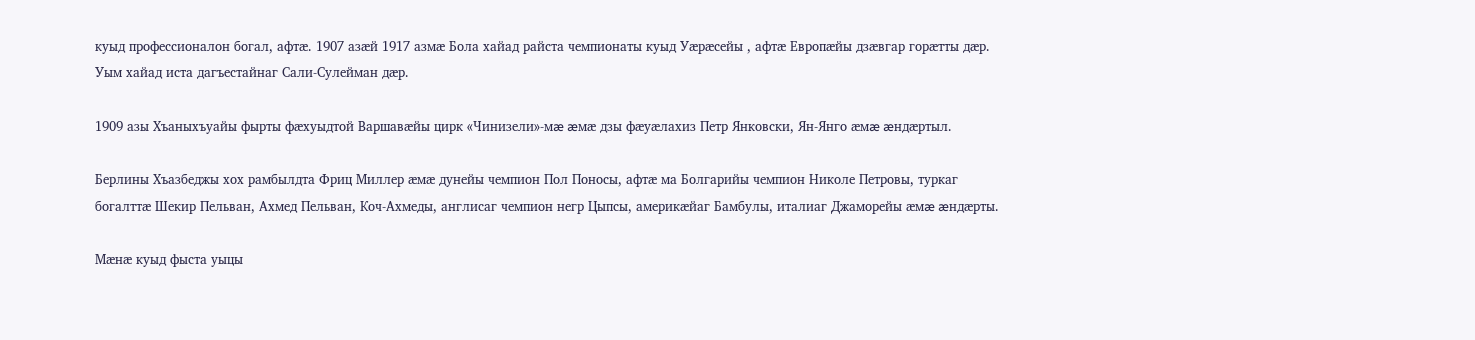куыд профессионалон богал, афтæ. 1907 азæй 1917 азмæ Бола хайад райста чемпионаты куыд Уæрæсейы , афтæ Европæйы дзæвгар горæтты дæр. Уым хайад иста дагъестайнаг Сали-Сулейман дæр.

1909 азы Хъаныхъуайы фырты фæхуыдтой Варшавæйы цирк «Чинизели»-мæ æмæ дзы фæуæлахиз Петр Янковски, Ян-Янго æмæ æндæртыл.

Берлины Хъазбеджы хох рамбылдта Фриц Миллер æмæ дунейы чемпион Пол Поносы, афтæ ма Болгарийы чемпион Николе Петровы, туркаг богалттæ Шекир Пельван, Ахмед Пельван, Коч-Ахмеды, англисаг чемпион негр Цыпсы, америкæйаг Бамбулы, италиаг Джаморейы æмæ æндæрты.

Мæнæ куыд фыста уыцы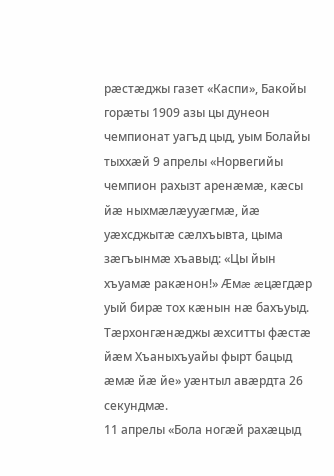рæстæджы газет «Каспи», Бакойы горæты 1909 азы цы дунеон чемпионат уагъд цыд, уым Болайы тыххæй 9 апрелы «Норвегийы чемпион рахызт аренæмæ, кæсы йæ ныхмæлæууæгмæ, йæ уæхсджытæ сæлхъывта, цыма зæгъынмæ хъавыд: «Цы йын хъуамæ ракæнон!» Æмæ æцæгдæр уый бирæ тох кæнын нæ бахъуыд. Тæрхонгæнæджы æхситты фæстæ йæм Хъаныхъуайы фырт бацыд æмæ йæ йе» уæнтыл авæрдта 26 секундмæ.
11 апрелы «Бола ногæй рахæцыд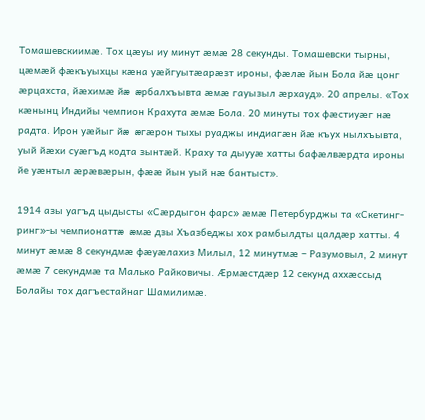Томашевскиимæ. Тох цæуы иу минут æмæ 28 секунды. Томашевски тырны, цæмæй фæкъуыхцы кæна уæйгуытæарæзт ироны, фæлæ йын Бола йæ цонг æрцахста, йæхимæ йæ æрбалхъывта æмæ гауызыл æрхауд». 20 апрелы. «Тох кæнынц Индийы чемпион Крахута æмæ Бола. 20 минуты тох фæстиуæг нæ радта. Ирон уæйыг йæ æгæрон тыхы руаджы индиагæн йæ къух нылхъывта, уый йæхи суæгъд кодта зынтæй. Краху та дыууæ хатты бафæлвæрдта ироны йе уæнтыл æрæвæрын, фææ йын уый нæ бантыст».

1914 азы уагъд цыдысты «Сæрдыгон фарс» æмæ Петербурджы та «Скетинг-ринг»-ы чемпионаттæ æмæ дзы Хъазбеджы хох рамбылдты цалдæр хатты. 4 минут æмæ 8 секундмæ фæуæлахиз Милыл, 12 минутмæ – Разумовыл, 2 минут æмæ 7 секундмæ та Малько Райковичы. Æрмæстдæр 12 секунд аххæссыд Болайы тох дагъестайнаг Шамилимæ.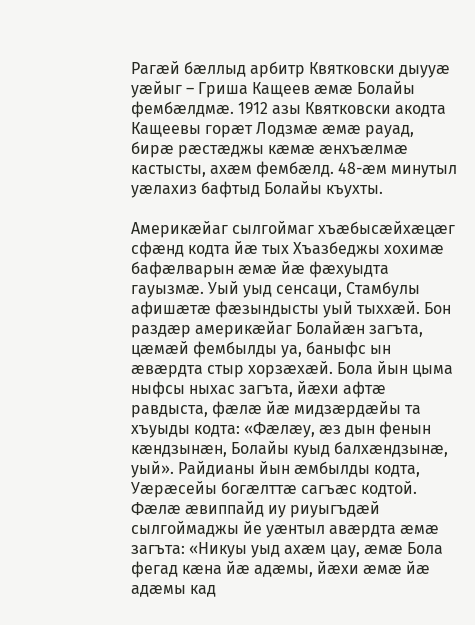Рагæй бæллыд арбитр Квятковски дыууæ уæйыг – Гриша Кащеев æмæ Болайы фембæлдмæ. 1912 азы Квятковски акодта Кащеевы горæт Лодзмæ æмæ рауад, бирæ рæстæджы кæмæ æнхъæлмæ кастысты, ахæм фембæлд. 48-æм минутыл уæлахиз бафтыд Болайы къухты.

Америкæйаг сылгоймаг хъæбысæйхæцæг сфæнд кодта йæ тых Хъазбеджы хохимæ бафæлварын æмæ йæ фæхуыдта гауызмæ. Уый уыд сенсаци, Стамбулы афишæтæ фæзындысты уый тыххæй. Бон раздæр америкæйаг Болайæн загъта, цæмæй фембылды уа, баныфс ын æвæрдта стыр хорзæхæй. Бола йын цыма ныфсы ныхас загъта, йæхи афтæ равдыста, фæлæ йæ мидзæрдæйы та хъуыды кодта: «Фæлæу, æз дын фенын кæндзынæн, Болайы куыд балхæндзынæ, уый». Райдианы йын æмбылды кодта, Уæрæсейы богæлттæ сагъæс кодтой. Фæлæ æвиппайд иу риуыгъдæй сылгоймаджы йе уæнтыл авæрдта æмæ загъта: «Никуы уыд ахæм цау, æмæ Бола фегад кæна йæ адæмы, йæхи æмæ йæ адæмы кад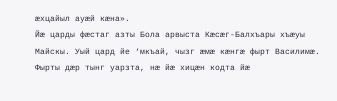æхцайыл ауæй кæна».
Йæ царды фæстаг азты Бола арвыста Кæсæг-Балхъары хъæуы Майскы. Уый цард йе ‘мкъай, чызг æмæ кæнгæ фырт Василимæ. Фырты дæр тынг уарзта, нæ йæ хицæн кодта йæ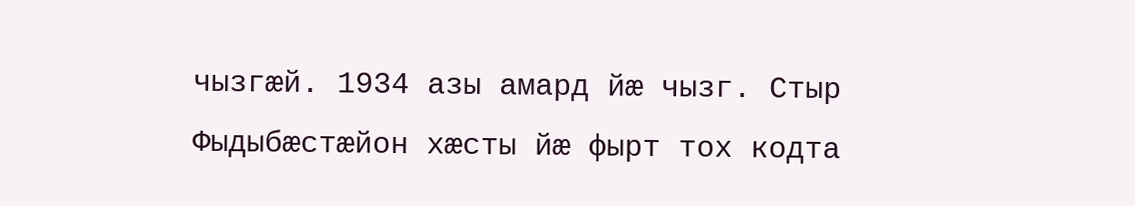чызгæй. 1934 азы амард йæ чызг. Стыр Фыдыбæстæйон хæсты йæ фырт тох кодта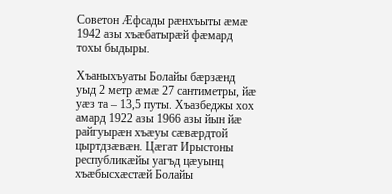Советон Æфсады рæнхъыты æмæ 1942 азы хъæбатырæй фæмард тохы быдыры.

Хъаныхъуаты Болайы бæрзæнд уыд 2 метр æмæ 27 сантиметры, йæ уæз та – 13,5 путы. Хъазбеджы хох амард 1922 азы 1966 азы йын йæ райгуырæн хъæуы сæвæрдтой цыртдзæвæн. Цæгат Ирыстоны республикæйы уагъд цæуынц хъæбысхæстæй Болайы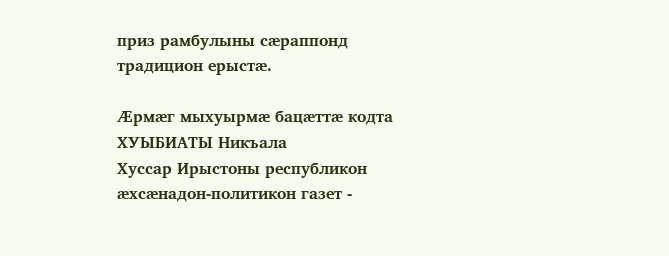приз рамбулыны сæраппонд традицион ерыстæ.

Æрмæг мыхуырмæ бацæттæ кодта
ХУЫБИАТЫ Никъала
Хуссар Ирыстоны республикон æхсæнадон-политикон газет -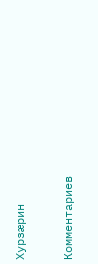Хурзæрин

Комментариев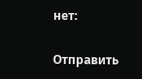нет:

Отправить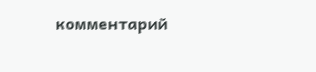комментарий